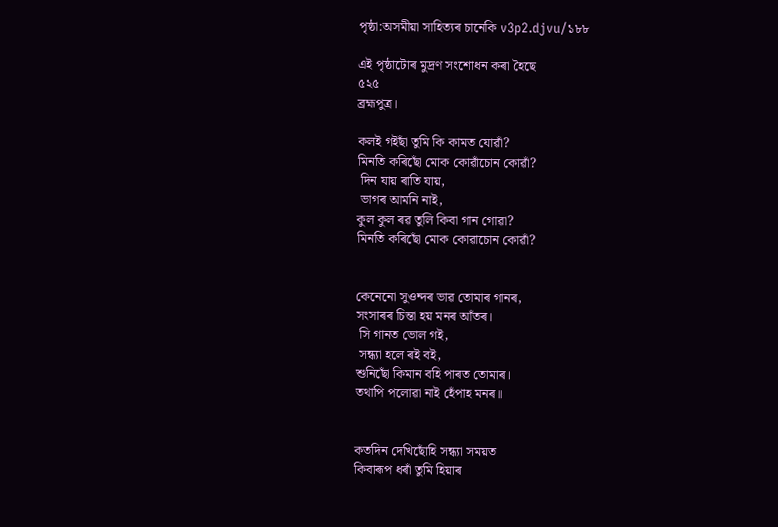পৃষ্ঠা:অসমীয়া সাহিত্যৰ চানেকি v3p2.djvu/১৮৮

এই পৃষ্ঠাটোৰ মুদ্ৰণ সংশোধন কৰা হৈছে
৫২৫
ব্ৰহ্মপুত্ৰ।

কলই গইছাঁ তুমি কি কামত যোৱাঁ?
মিনতি কৰিছোঁ মোক কোৱাঁচোন কোৱাঁ?
 দিন যায় ৰাতি যায়,
 ভাগৰ আমনি নাই,
কুল কুল ৰৱ তুলি কিবা গান গোৱা?
মিনতি কৰিছোঁ মোক কোৱাচোন কোৱাঁ?


কেনেনো সুওন্দৰ ভাৱ তোমাৰ গানৰ,
সংসাৰৰ চিন্তা হয় মনৰ আঁতৰ।
 সি গানত ভোল গই,
 সন্ধ্যা হলে ৰই বই,
শুনিছোঁ কিমান বহি পাৰত তোমাৰ।
তথাপি পলোৱা নাই হেঁপাহ মনৰ॥


কতদিন দেখিছোঁহি সন্ধ্যা সময়ত
কিবাৰূপ ধৰাঁ তুমি হিয়াৰ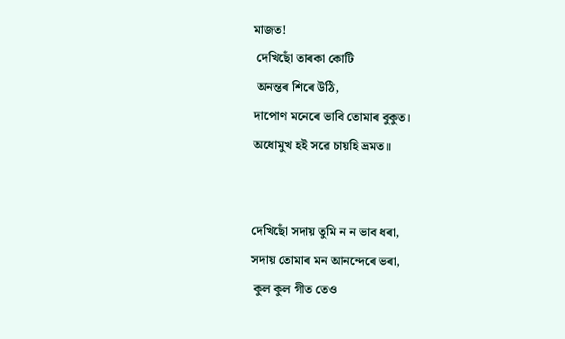মাজত!
 দেখিছোঁ তাৰকা কোটি
 অনন্তৰ শিৰে উঠি,
দাপোণ মনেৰে ভাবি তোমাৰ বুকুত।
অধোমুখ হই সৱে চায়হি ভ্ৰমত॥


দেখিছোঁ সদায় তুমি ন ন ভাব ধৰা,
সদায় তোমাৰ মন আনন্দেৰে ভৰা,
 কুল কুল গীত তেও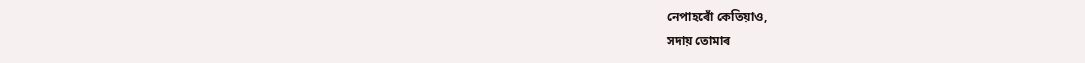নেপাহৰোঁ কেতিয়াও,
সদায় তোমাৰ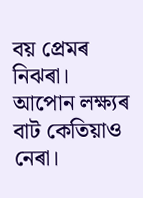বয় প্ৰেমৰ নিঝৰা।
আপোন লক্ষ্যৰ বাট কেতিয়াও নেৰা।